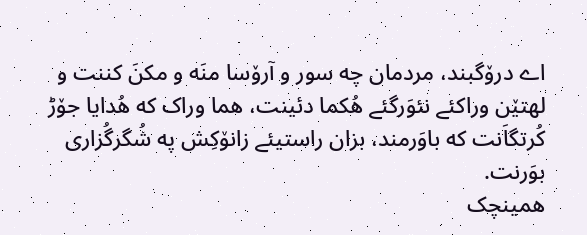اے درۆگبند، مردمان چه سور و آرۆسا منَه و مکنَ کننت و لهتێن وراکئے نئوَرگئے هُکما دئینت، هما وراک که هُدایا جۆڑ کُرتگاَنت که باوَرمند، بزان راستیئے زانۆکِش په شُگرگُزاری بوَرنت.
همینچک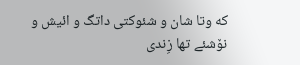که وتا شان و شئوکتی داتگ و ائیش و نۆشئے تها زِندی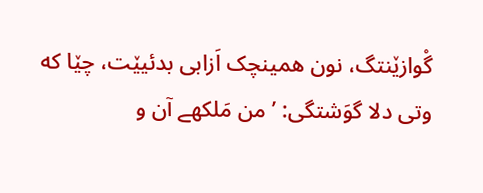گْوازێنتگ، نون همینچک اَزابی بدئیێت، چێا که وتی دلا گوَشتگی: ’من مَلکهے آن و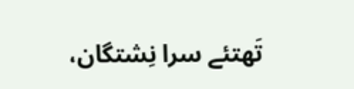تَهتئے سرا نِشتگان،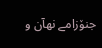جنۆزامے نهآن و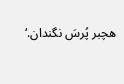هچبر پُرسَ نگندان.‘